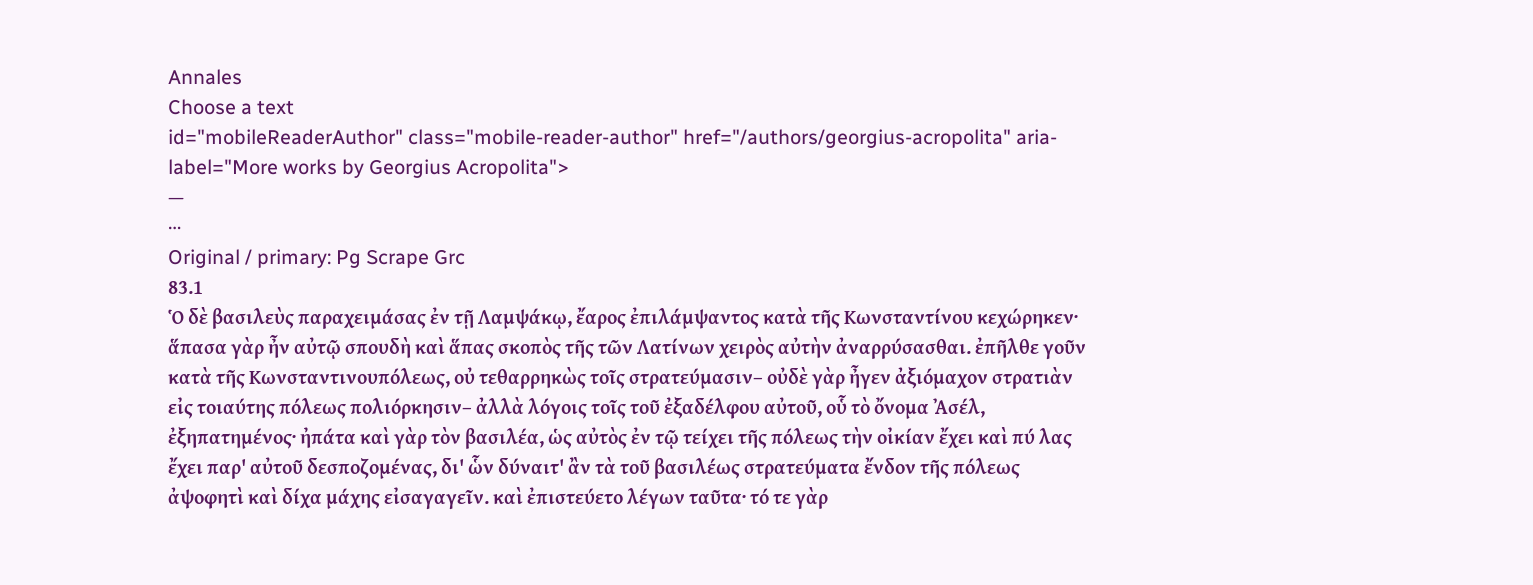Annales
Choose a text
id="mobileReaderAuthor" class="mobile-reader-author" href="/authors/georgius-acropolita" aria-label="More works by Georgius Acropolita">
—
⋯
Original / primary: Pg Scrape Grc
83.1
Ὁ δὲ βασιλεὺς παραχειμάσας ἐν τῇ Λαμψάκῳ, ἔαρος ἐπιλάμψαντος κατὰ τῆς Κωνσταντίνου κεχώρηκεν· ἅπασα γὰρ ἦν αὐτῷ σπουδὴ καὶ ἅπας σκοπὸς τῆς τῶν Λατίνων χειρὸς αὐτὴν ἀναρρύσασθαι. ἐπῆλθε γοῦν κατὰ τῆς Κωνσταντινουπόλεως, οὐ τεθαρρηκὼς τοῖς στρατεύμασιν– οὐδὲ γὰρ ἦγεν ἀξιόμαχον στρατιὰν εἰς τοιαύτης πόλεως πολιόρκησιν– ἀλλὰ λόγοις τοῖς τοῦ ἐξαδέλφου αὐτοῦ, οὗ τὸ ὄνομα Ἀσέλ, ἐξηπατημένος· ἠπάτα καὶ γὰρ τὸν βασιλέα, ὡς αὐτὸς ἐν τῷ τείχει τῆς πόλεως τὴν οἰκίαν ἔχει καὶ πύ λας ἔχει παρ' αὐτοῦ δεσποζομένας, δι' ὧν δύναιτ' ἂν τὰ τοῦ βασιλέως στρατεύματα ἔνδον τῆς πόλεως ἀψοφητὶ καὶ δίχα μάχης εἰσαγαγεῖν. καὶ ἐπιστεύετο λέγων ταῦτα· τό τε γὰρ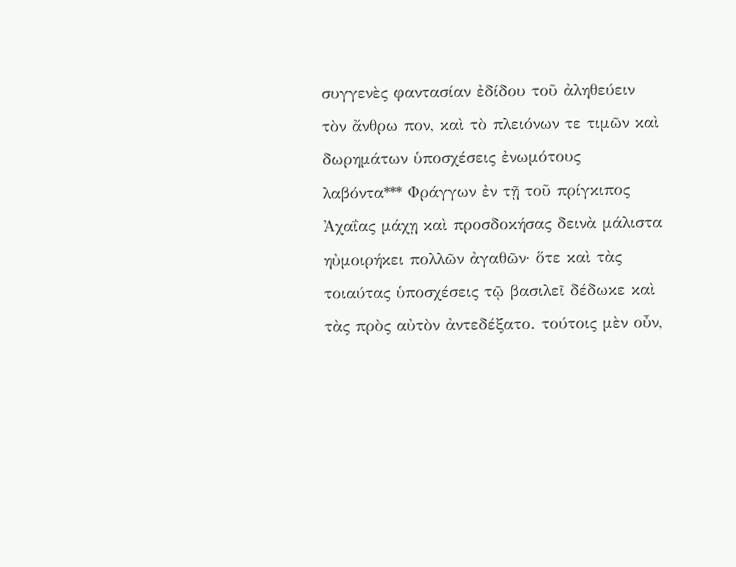συγγενὲς φαντασίαν ἐδίδου τοῦ ἀληθεύειν τὸν ἄνθρω πον, καὶ τὸ πλειόνων τε τιμῶν καὶ δωρημάτων ὑποσχέσεις ἐνωμότους λαβόντα*** Φράγγων ἐν τῇ τοῦ πρίγκιπος Ἀχαΐας μάχῃ καὶ προσδοκήσας δεινὰ μάλιστα ηὐμοιρήκει πολλῶν ἀγαθῶν· ὅτε καὶ τὰς τοιαύτας ὑποσχέσεις τῷ βασιλεῖ δέδωκε καὶ τὰς πρὸς αὐτὸν ἀντεδέξατο. τούτοις μὲν οὖν,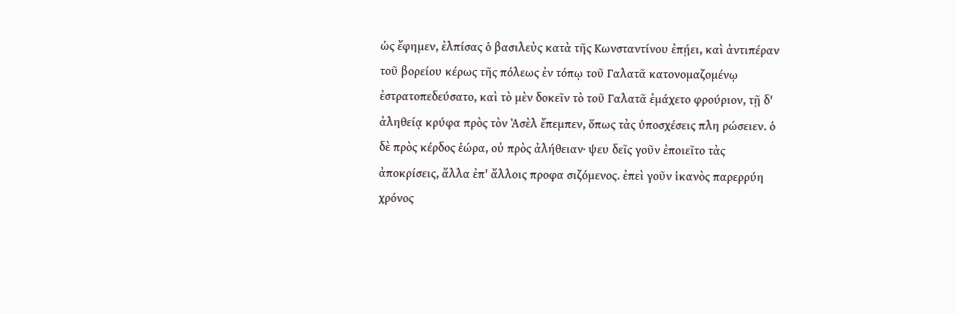ὡς ἔφημεν, ἐλπίσας ὁ βασιλεὺς κατὰ τῆς Κωνσταντίνου ἐπῄει, καὶ ἀντιπέραν τοῦ βορείου κέρως τῆς πόλεως ἐν τόπῳ τοῦ Γαλατᾶ κατονομαζομένῳ ἐστρατοπεδεύσατο, καὶ τὸ μὲν δοκεῖν τὸ τοῦ Γαλατᾶ ἐμάχετο φρούριον, τῇ δ' ἀληθείᾳ κρύφα πρὸς τὸν Ἀσὲλ ἔπεμπεν, ὅπως τὰς ὑποσχέσεις πλη ρώσειεν. ὁ δὲ πρὸς κέρδος ἑώρα, οὐ πρὸς ἀλήθειαν· ψευ δεῖς γοῦν ἐποιεῖτο τὰς ἀποκρίσεις, ἄλλα ἐπ' ἄλλοις προφα σιζόμενος. ἐπεὶ γοῦν ἱκανὸς παρερρύη χρόνος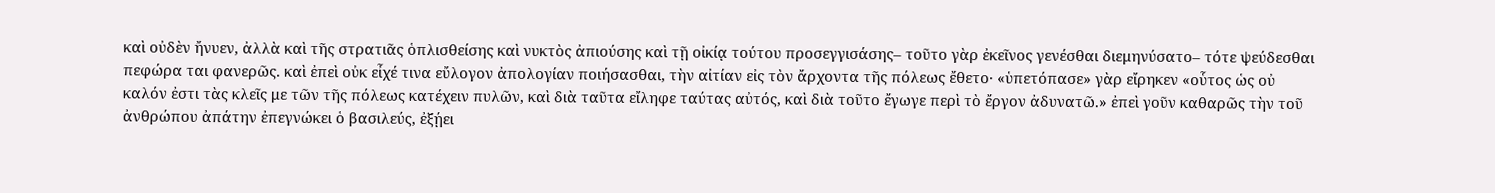καὶ οὐδὲν ἤνυεν, ἀλλὰ καὶ τῆς στρατιᾶς ὁπλισθείσης καὶ νυκτὸς ἀπιούσης καὶ τῇ οἰκίᾳ τούτου προσεγγισάσης– τοῦτο γὰρ ἐκεῖνος γενέσθαι διεμηνύσατο– τότε ψεύδεσθαι πεφώρα ται φανερῶς. καὶ ἐπεὶ οὐκ εἶχέ τινα εὔλογον ἀπολογίαν ποιήσασθαι, τὴν αἰτίαν εἰς τὸν ἄρχοντα τῆς πόλεως ἔθετο· «ὑπετόπασε» γὰρ εἴρηκεν «οὗτος ὡς οὐ καλόν ἐστι τὰς κλεῖς με τῶν τῆς πόλεως κατέχειν πυλῶν, καὶ διὰ ταῦτα εἴληφε ταύτας αὐτός, καὶ διὰ τοῦτο ἔγωγε περὶ τὸ ἔργον ἀδυνατῶ.» ἐπεὶ γοῦν καθαρῶς τὴν τοῦ ἀνθρώπου ἀπάτην ἐπεγνώκει ὁ βασιλεύς, ἐξῄει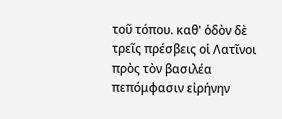τοῦ τόπου. καθ' ὁδὸν δὲ τρεῖς πρέσβεις οἱ Λατῖνοι πρὸς τὸν βασιλέα πεπόμφασιν εἰρήνην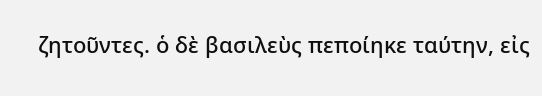ζητοῦντες. ὁ δὲ βασιλεὺς πεποίηκε ταύτην, εἰς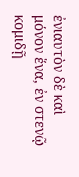ἐνιαυτὸν δὲ καὶ μόνον ἕνα, ἐν στενῷ κομιδῇ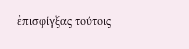ἐπισφίγξας τούτοις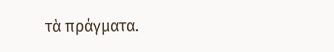τὰ πράγματα.